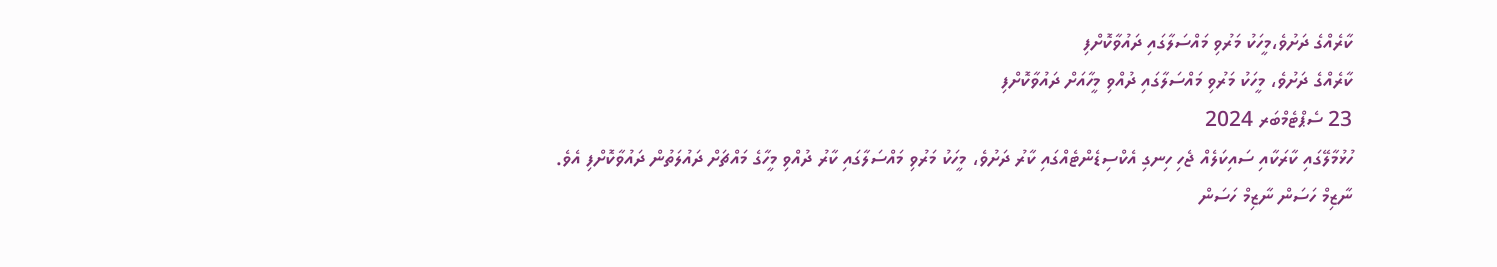ކާރެއްގެ ދަށުވެ،މީހަކު މަރުވި މައްސަލާގައި ދައުވާކޮށްފި
ކާރެއްގެ ދަށުވެ، މީހަކު މަރުވި މައްސަލާގައި ދުއްވި މީހާއަށް ދައުވާކޮށްފި
23 ސެޕްޓެމްބަރ 2024
ހުޅުމާލޭގައި ކާރަކާއި ސައިކަލެއް ޖެހި ހިނގި އެކްސިޑެންޓެއްގައި ކާރު ދަށުވެ، މީހަކު މަރުވި މައްސަލާގައި ކާރު ދުއްވި މީހާގެ މައްޗަށް ދައުލަތުން ދައުވާކޮށްފި އެވެ.
ނާޒިމް ހަސަން ނާޒިމް ހަސަން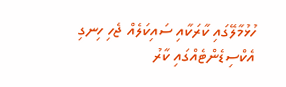ހުޅުމާލޭގައި ކާރަކާއި ސައިކަލެއް ޖެހި ހިނގި އެކްސިޑެންޓެއްގައި ކާރު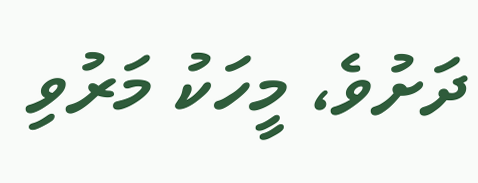ދަށުވެ، މީހަކު މަރުވި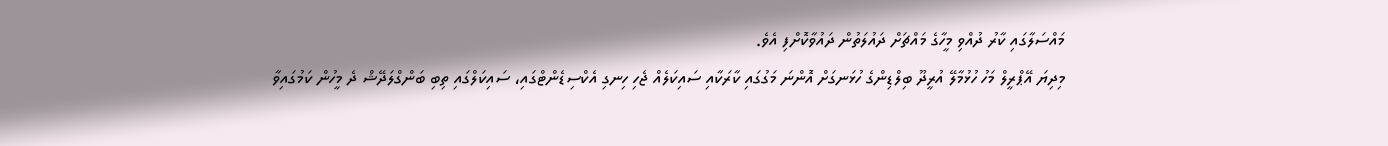މައްސަލާގައި ކާރު ދުއްވި މީހާގެ މައްޗަށް ދައުލަތުން ދައުވާކޮށްފި އެވެ.
މިދިޔަ އޭޕްރީލް މަހު ހުޅުމާލޭ އުރީދޫ ބިލްޑިންގެ ހުޅަނގަށް އޮންނަ މަގުގައި ކާރަކާއި ސައިކަލެއް ޖެހި ހިނގި އެކްސިޑެންޓްގައި، ސައިކަލްގައި ތިބި ބަންގްލަދޭޝް ދެ މީހުން ކަމުގައިވާ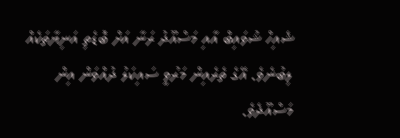ޝެއިހް ޝުވައިބް އާއި މަސްއޫދު ރަނާ އަށް ބޮޑެތި އަނިޔާތަކެއް ލިބުނެވެ. އޭގެ ތެރެއިން މަރުވީ ސައިކަލު ދުއްވަން އިން މަސްއޫދެވެ.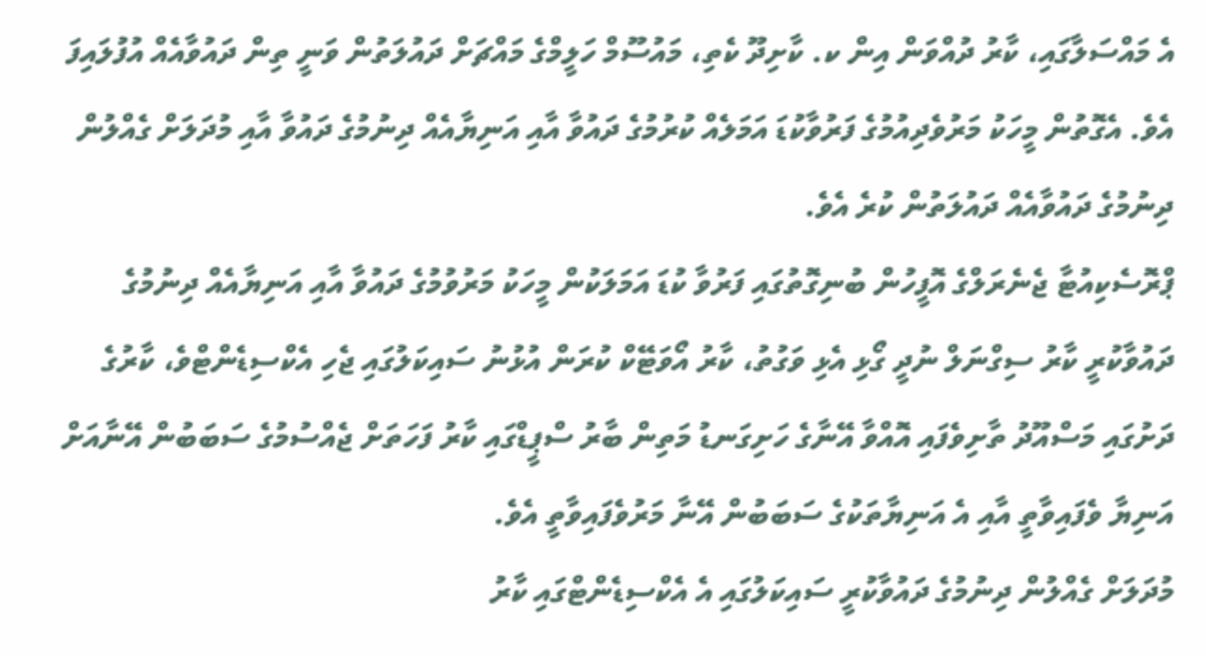އެ މައްސަލާގައި، ކާރު ދުއްވަން އިން ކ. ކާށިދޫ ކެތި، މައުސޫމް ހަލީމްގެ މައްޗަށް ދައުލަތުން ވަނީ ތިން ދައުވާއެއް އުފުލައިފަ އެވެ. އެގޮތުން މީހަކު މަރުވެދިއުމުގެ ފަރުވާކުޑަ އަމަލެއް ކުރުމުގެ ދައުވާ އާއި އަނިޔާއެއް ދިނުމުގެ ދައުވާ އާއި މުދަލަށް ގެއްލުން ދިނުމުގެ ދައުވާއެއް ދައުލަތުން ކުރެ އެވެ.
ޕްރޮސެކިއުޓާ ޖެނެރަލްގެ އޮފީހުން ބުނިގޮތުގައި ފަރުވާ ކުޑަ އަމަލަކުން މީހަކު މަރުވުމުގެ ދައުވާ އާއި އަނިޔާއެއް ދިނުމުގެ ދައުވާކުރީ ކާރު ސިގްނަލް ނުދީ ގޯޅި އެޅި ވަގުތު، ކާރު އޯވަޓޭކް ކުރަން އުޅުނު ސައިކަލުގައި ޖެހި އެކްސިޑެންޓްވެ، ކާރުގެ ދަށުގައި މަސްއޫދު ތާށިވެފައި އޮއްވާ އޭނާގެ ހަށިގަނޑު މަތިން ބާރު ސްޕީޑްގައި ކާރު ފަހަތަށް ޖެއްސުމުގެ ސަބަބުން އޭނާއަށް އަނިޔާ ވެފައިވާތީ އާއި އެ އަނިޔާތަކުގެ ސަބަބުން އޭނާ މަރުވެފައިވާތީ އެވެ.
މުދަލަށް ގެއްލުން ދިނުމުގެ ދައުވާކުރީ ސައިކަލުގައި އެ އެކްސިޑެންޓްގައި ކާރު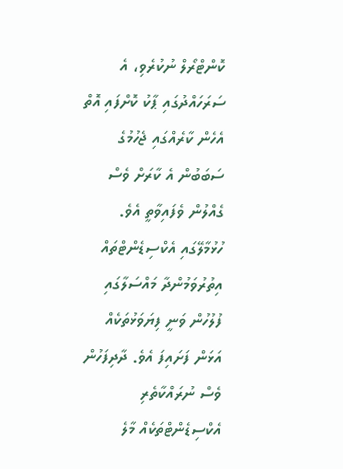ކޮންޓްރޯލް ނުކުރެވި، އެ ސަރަހައްދުގައި ޕާކު ކޮށްފައި އޮތް އެހެން ކާރެއްގައި ޖެހުމުގެ ސަބަބުން އެ ކާރަށް ވެސް ގެއްލުން ވެފައިވާތީ އެވެ.
ހުޅުމާލޭގައި އެކްސިޑެންޓްތައް އިތުރުވަމުންދާ މައްސަލާގައި ފުލުހުން ވަނީ ފިޔަވަޅުތަކެއް އަޅަން ފަށައިފަ އެވެ. ދާދިފަހުން ވެސް ނުރައްކާތެރި އެކްސިޑެންޓްތަކެއް މާލެ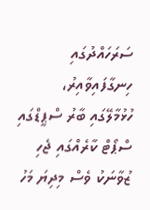ސަރަހައްދުގައި ހިނގާފައިވާއިރު، ހުޅުމާލޭގައި ބާރު ސްޕީޑްގައި ސްޕޯޓް ކާރެއްގައި ޖެހި ޒުވާނަކު ވެސް މިދިޔަ މަހު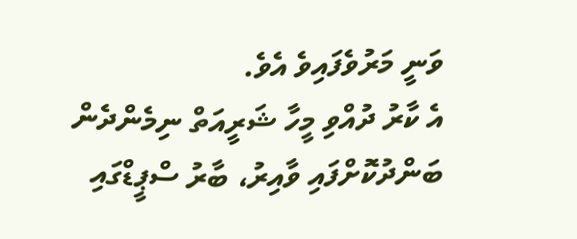ވަނީ މަރުވެފައިވެ އެވެ.
އެ ކާރު ދުއްވި މީހާ ޝަރީއަތް ނިމެންދެން ބަންދުކޮށްފައި ވާއިރު، ބާރު ސްޕީޑްގައި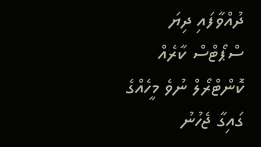ދުއްވާފައި ދިޔަ ސްޕޯޓްސް ކާރެއް ކޮންޓްރޯލް ނުވެ މީހެއްގެ ގައިގާ ޖެހުނު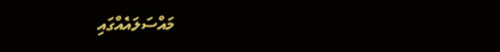މައްސަލައެއްގައި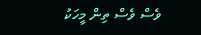ވެސް ވެސް ތިން މީހަކު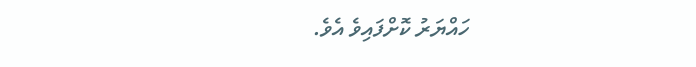ހައްޔަރު ކޮށްފައިވެ އެވެ.